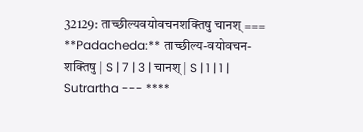32129: ताच्छील्यवयोवचनशक्तिषु चानश् === **Padacheda:** ताच्छील्य-वयोवचन-शक्तिषु | S | 7 | 3 | चानश् | S | 1 | 1 | Sutrartha --- ****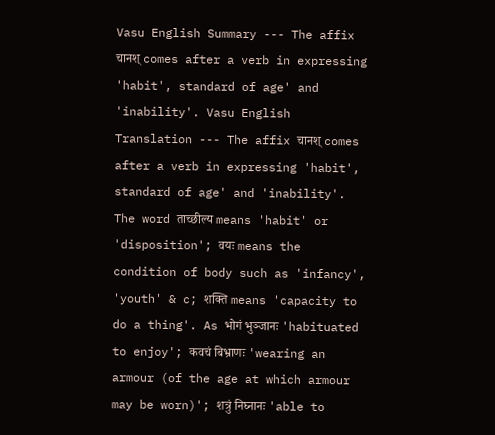Vasu English Summary --- The affix चानश् comes after a verb in expressing 'habit', standard of age' and 'inability'. Vasu English Translation --- The affix चानश् comes after a verb in expressing 'habit', standard of age' and 'inability'. The word ताच्छील्य means 'habit' or 'disposition'; वयः means the condition of body such as 'infancy', 'youth' & c; शक्ति means 'capacity to do a thing'. As भोगं भुञ्जानः 'habituated to enjoy'; कवचं बिभ्राणः 'wearing an armour (of the age at which armour may be worn)'; शत्रुं निघ्नानः 'able to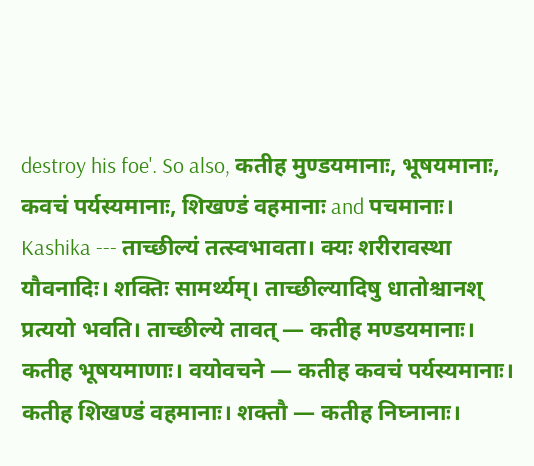destroy his foe'. So also, कतीह मुण्डयमानाः, भूषयमानाः, कवचं पर्यस्यमानाः, शिखण्डं वहमानाः and पचमानाः। Kashika --- ताच्छील्यं तत्स्वभावता। क्यः शरीरावस्था यौवनादिः। शक्तिः सामर्थ्यम्। ताच्छील्यादिषु धातोश्चानश् प्रत्ययो भवति। ताच्छील्ये तावत् — कतीह मण्डयमानाः। कतीह भूषयमाणाः। वयोवचने — कतीह कवचं पर्यस्यमानाः। कतीह शिखण्डं वहमानाः। शक्तौ — कतीह निघ्नानाः।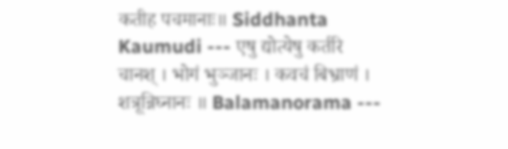कतीह पचमानाः॥ Siddhanta Kaumudi --- एषु द्योत्येषु कर्तरि चानश् । भोगं भुञ्जानः । कवचं बिभ्राणं । शत्रून्निघ्नानः ॥ Balamanorama ---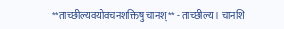**ताच्छील्यवयोवचनशक्तिषु चानश्** - ताच्छील्य । चानशि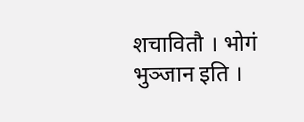शचावितौ । भोगं भुञ्जान इति ।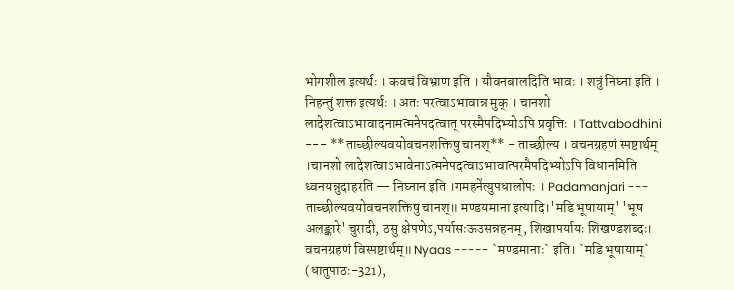भोगशील इत्यर्थः । कवचं विभ्राण इति । यौवनबालदिति भावः । शत्रुं निघ्ना इति । निहन्तुं शक्त इत्यर्थः । अतः परत्वाऽभावान्न मुक् । चानशो लादेशत्वाऽभावादनामत्मनेपदत्वात् परस्मैपदिभ्योऽपि प्रवृत्तिः । Tattvabodhini --- **ताच्छील्यवयोवचनशक्तिषु चानश्** - ताच्छील्य । वचनग्रहणं स्पष्टार्थम् ।चानशो लादेशत्वाऽभावेनाऽत्मनेपदत्वाऽभावात्परमैपदिभ्योऽपि विधानमिति ध्वनयन्नुदाहरति — निघ्नान इति ।गमहने॑त्युपधालोपः । Padamanjari --- ताच्छील्यवयोवचनशक्तिषु चानश्॥ मण्डयमाना इत्यादि।'मडि भूषायाम्' 'भूष अलङ्कारे' चुरादी, ठसु क्षेपणेऽ,पर्यासःऊउसन्नहनम्, शिखापर्यायः शिखण्डशब्दः। वचनग्रहणं विस्पष्टार्थम्॥ Nyaas ----- `मण्डमानाः` इति। `मडि भूषायाम्` (धातुपाठः-321),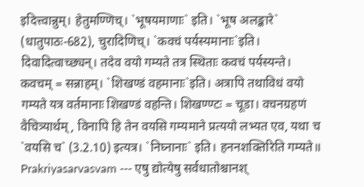इदित्त्वान्नुम्। हेतुमण्णिच्। `भूषयमाणाः` इति। `भूष अलङ्कारे` (धातुपाठः-682), चुरादिणिच्। `कवचं पर्यस्यमानाः`इति। दिवादित्वाच्छ्यन्। तदेव वयो गम्यते तत्र स्थिताः कवचं पर्यस्यन्ते। कवचम् = सन्नाहम्। `शिखण्डं वहमानाः`इति। अत्रापि तथाविधं वयो गम्यते यत्र वर्तमानाः शिखण्डं वहन्ति। शिखण्ण्टः = चूडा। वचनग्रहणं वैचित्र्यार्थम्, विनापि हि तेन वयसि गम्यमाने प्रत्ययो लभ्यत एव, यथा च `वयसि च` (3.2.10) इत्यत्र। `निघ्नानाः` इति। हननशक्तिरिति गम्यते॥ Prakriyasarvasvam --- एषु द्योत्येषु सर्वधातोश्चानश्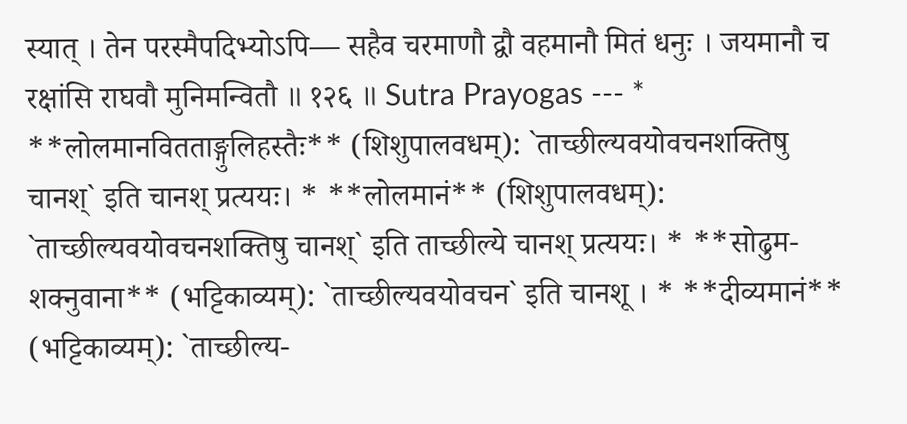स्यात् । तेन परस्मैपदिभ्योऽपि— सहैव चरमाणौ द्वौ वहमानौ मितं धनुः । जयमानौ च रक्षांसि राघवौ मुनिमन्वितौ ॥ १२६ ॥ Sutra Prayogas --- * **लोलमानवितताङ्गुलिहस्तैः** (शिशुपालवधम्): `ताच्छील्यवयोवचनशक्तिषु चानश्` इति चानश् प्रत्ययः। * **लोलमानं** (शिशुपालवधम्): `ताच्छील्यवयोवचनशक्तिषु चानश्` इति ताच्छील्ये चानश् प्रत्ययः। * **सोढुम-शक्नुवाना** (भट्टिकाव्यम्): `ताच्छील्यवयोवचन` इति चानशू । * **दीव्यमानं** (भट्टिकाव्यम्): `ताच्छील्य-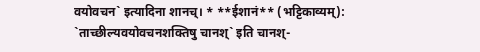वयोवचन` इत्यादिना शानच्। * **ईशानं** (भट्टिकाव्यम्): `ताच्छील्यवयोवचनशक्तिषु चानश्` इति चानश्-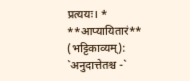प्रत्ययः। * **आप्यायितारं** (भट्टिकाव्यम्): `अनुदात्तेतश्च -`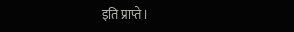इति प्राप्ते।